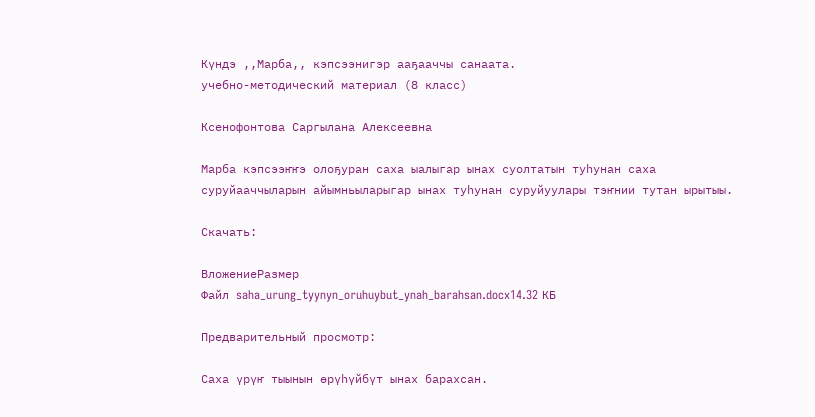Күндэ ,,Марба,, кэпсээнигэр ааҕааччы санаата.
учебно-методический материал (8 класс)

Ксенофонтова Саргылана Алексеевна

Марба кэпсээҥҥэ олоҕуран саха ыалыгар ынах суолтатын туһунан саха суруйааччыларын айымньыларыгар ынах туһунан суруйуулары тэҥнии тутан ырытыы.

Скачать:

ВложениеРазмер
Файл saha_urung_tyynyn_oruhuybut_ynah_barahsan.docx14.32 КБ

Предварительный просмотр:

Саха үрүҥ тыынын өрүһүйбүт ынах барахсан.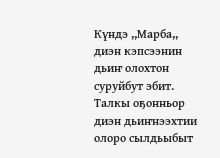Күндэ ,,Марба,, диэн кэпсээнин дьиҥ олохтон суруйбут эбит. Талкы оҕонньор диэн дьиҥнээхтии олоро сылдьыбыт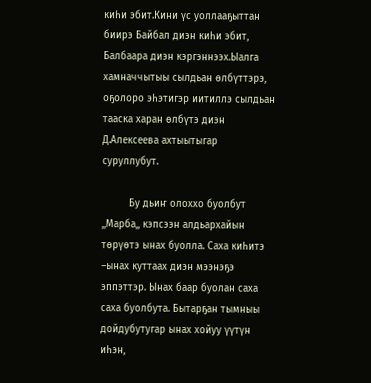киһи эбит.Кини үс уоллааҕыттан биирэ Байбал диэн киһи эбит, Балбаара диэн кэргэннээх.Ыалга хамначчытыы сылдьан өлбүттэрэ, оҕолоро эһэтигэр иитиллэ сылдьан тааска харан өлбүтэ диэн Д.Алексеева ахтыытыгар суруллубут.

         Бу дьиҥ олоххо буолбут ,,Марба,, кэпсээн алдьархайын төрүөтэ ынах буолла. Саха киһитэ –ынах куттаах диэн мээнэҕэ эппэттэр. Ынах баар буолан саха саха буолбута. Бытарҕан тымныы дойдубутугар ынах хойуу үүтүн иһэн,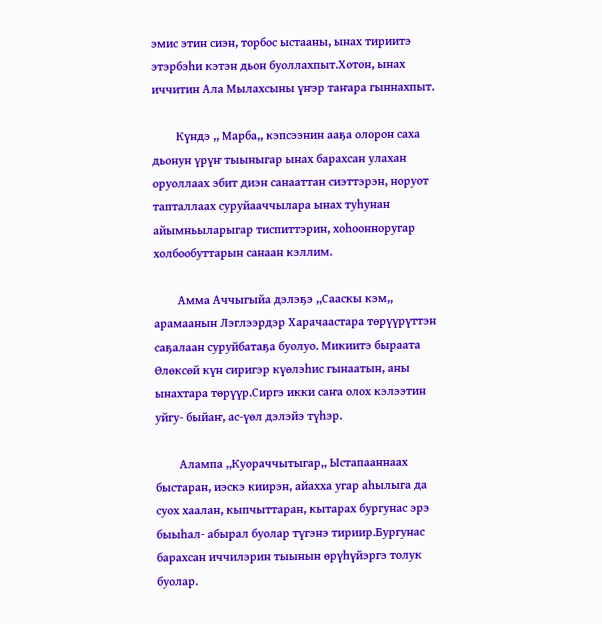эмис этин сиэн, торбос ыстааны, ынах тириитэ этэрбэһи кэтэн дьон буоллахпыт.Хотон, ынах иччитин Ала Мылахсыны үҥэр таҥара гыннахпыт.

        Күндэ ,, Марба,, кэпсээнин ааҕа олорон саха дьонун үрүҥ тыыныгар ынах барахсан улахан оруоллаах эбит диэн санааттан сиэттэрэн, норуот тапталлаах суруйааччылара ынах туһунан айымньыларыгар тиспиттэрин, хоһоонноругар холбообуттарын санаан кэллим.

        Амма Аччыгыйа дэлэҕэ ,,Сааскы кэм,, арамаанын Лэглээрдэр Харачаастара төрүүрүттэн саҕалаан суруйбатаҕа буолуо. Микиитэ быраата Өлөксөй күн сиригэр күөлэһис гынаатын, аны ынахтара төрүүр.Сиргэ икки саҥа олох кэлээтин  уйгу- быйаҥ, ас-үөл дэлэйэ түһэр.

        Алампа ,,Куораччытыгар,, Ыстапааннаах быстаран, иэскэ киирэн, айахха угар аһылыга да суох хаалан, кыпчыттаран, кытарах бургунас эрэ быыһал- абырал буолар түгэнэ тириир.Бургунас барахсан иччилэрин тыынын өрүһүйэргэ толук буолар.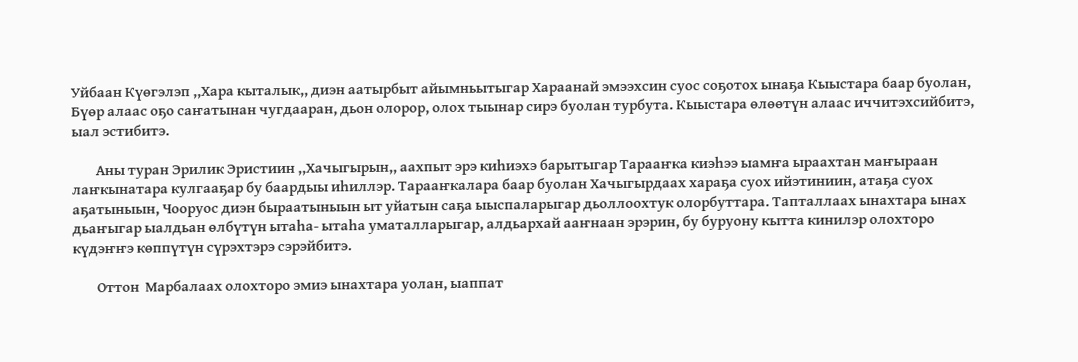Уйбаан Күөгэлэп ,,Хара кыталык,, диэн аатырбыт айымньытыгар Хараанай эмээхсин суос соҕотох ынаҕа Кыыстара баар буолан, Бүөр алаас оҕо саҥатынан чугдааран, дьон олорор, олох тыынар сирэ буолан турбута. Кыыстара өлөөтүн алаас иччитэхсийбитэ, ыал эстибитэ.

        Аны туран Эрилик Эристиин ,,Хачыгырын,, аахпыт эрэ киһиэхэ барытыгар Тарааҥка киэһээ ыамҥа ыраахтан маҥыраан  лаҥкынатара кулгааҕар бу баардыы иһиллэр. Тарааҥкалара баар буолан Хачыгырдаах хараҕа суох ийэтиниин, атаҕа суох аҕатыныын, Чооруос диэн быраатыныын ыт уйатын саҕа ыыспаларыгар дьоллоохтук олорбуттара. Тапталлаах ынахтара ынах дьаҥыгар ыалдьан өлбүтүн ытаһа- ытаһа уматалларыгар, алдьархай ааҥнаан эрэрин, бу буруону кытта кинилэр олохторо күдэҥҥэ көппүтүн сүрэхтэрэ сэрэйбитэ.

        Оттон  Марбалаах олохторо эмиэ ынахтара уолан, ыаппат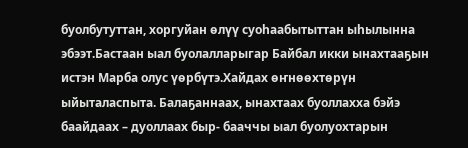буолбутуттан, хоргуйан өлүү суоһаабытыттан ыһылынна эбээт.Бастаан ыал буолалларыгар Байбал икки ынахтааҕын истэн Марба олус үөрбүтэ.Хайдах өҥнөөхтөрүн ыйыталаспыта. Балаҕаннаах, ынахтаах буоллахха бэйэ баайдаах – дуоллаах быр- бааччы ыал буолуохтарын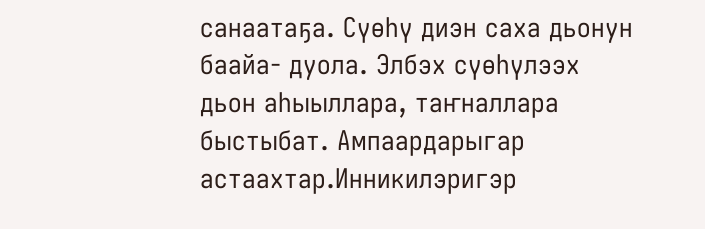санаатаҕа. Сүөһү диэн саха дьонун баайа- дуола. Элбэх сүөһүлээх дьон аһыыллара, таҥналлара быстыбат. Ампаардарыгар астаахтар.Инникилэригэр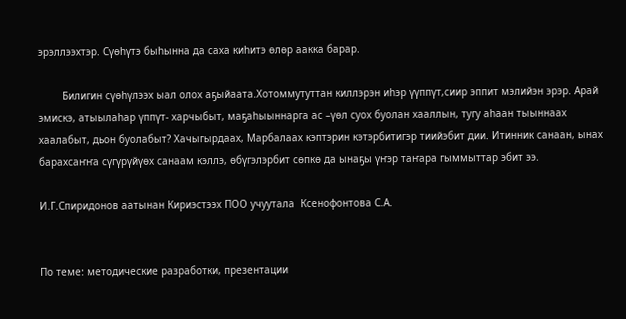эрэллээхтэр. Сүөһүтэ быһынна да саха киһитэ өлөр аакка барар.

        Билигин сүөһүлээх ыал олох аҕыйаата.Хотоммутуттан киллэрэн иһэр үүппүт,сиир эппит мэлийэн эрэр. Арай эмискэ, атыылаһар үппүт- харчыбыт, маҕаһыыннарга ас –үөл суох буолан хааллын, тугу аһаан тыыннаах хаалабыт, дьон буолабыт? Хачыгырдаах, Марбалаах кэптэрин кэтэрбитигэр тиийэбит дии. Итинник санаан, ынах барахсаҥҥа сүгүрүйүөх санаам кэллэ, өбүгэлэрбит сөпкө да ынаҕы үҥэр таҥара гыммыттар эбит ээ.

И.Г.Спиридонов аатынан Кириэстээх ПОО учуутала  Ксенофонтова С.А.


По теме: методические разработки, презентации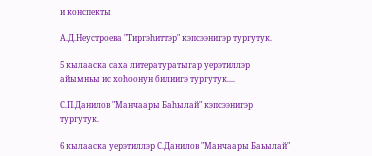и конспекты

А.Д.Неустроева "Тиргэhиттэр" кэпсээнигэр тургутук.

5 кылааска саха литературатыгар уерэтиллэр айымньы ис хоhоонун билиигэ тургутук....

С.П.Данилов "Манчаары Баhылай" кэпсээнигэр тургутук.

6 кылааска уерэтиллэр С.Данилов "Манчаары Баьылай"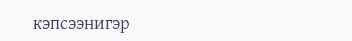кэпсээнигэр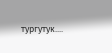тургутук....